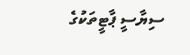ސިޔާސީ ޕާޓީތަކުގެ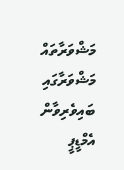މަޝްވަރާތައް
މަޝްވަރާގައި ބައިވެރިވާން އެމްޑީޕީ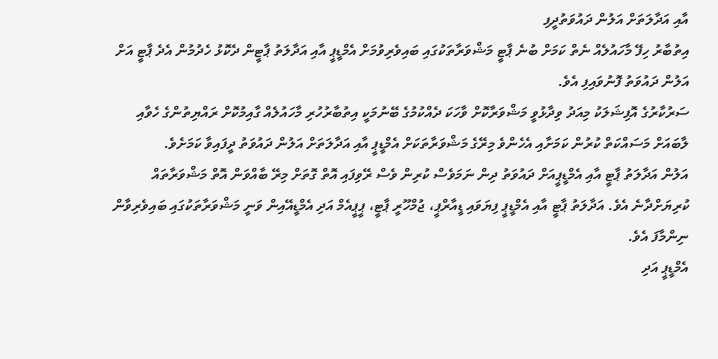އާއި އަދާލަތަށް އަލުން ދައުވަތުދީފި
އިތުބާރު ހިފޭ މާހައުލެއް ނެތް ކަމަށް ބުނެ ޕާޓީ މަޝްވަރާތަކުގައި ބައިވެރިވުމަށް އެމްޑީޕީ އާއި އަދާލަތު ޕާޓީން ދެކޮޅު ހެދުމުން އެދެ ޕާޓީ އަށް އަލުން ދައުވަތު ފޮނުވައިފި އެވެ.
ސަރުކާރުގެ އޮފިޝަލަކު މިއަދު ވިދާޅުވީ މަޝްވަރާކޮށް ވާހަކަ ދެއްކުމުގެ ބޭނުމަކީ އިތުބާރުހުރި މާހައުލެއް ގާއިމުކޮށް ރައްޔިތުންގެ ހެވާއި ލާބައަށް މަސައްކަތް ކުރުން ކަމަށާއި އެހެންވެ މިރޭގެ މަޝްވަރާތަކަށް އެމްޑީޕީ އާއި އަދާލަތަށް އަލުން ދައުވަތު ދީފައިވާ ކަމަށެވެ.
އަލުން އަދާލަތު ޕާޓީ އާއި އެމްޑީޕީއަށް ދައުވަތު ދިން ނަމަވެސް ކުރިން ވެސް ރޭވިފައި އޮތް ގޮތަށް މިރޭ ބާއްވަން އޮތް މަޝްވަރާތައް ކުރިޔަށްދާނެ އެވެ. އަދާލަތު ޕާޓީ އާއި އެމްޑީޕީ ފިޔަވައި ޑީއާރްޕީ، ޖުމްހޫރީ ޕާޓީ، ޕީޕީއެމް އަދި އެމްޑީއޭއިން ވަނީ މަޝްވަރާތަކުގައި ބައިވެރިވާން ނިންމާފަ އެވެ.
އެމްޑީޕީ އަދި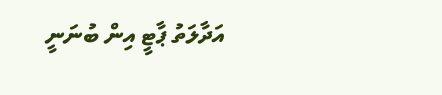އަދާލަތު ޕާޓީ އިން ބުނަނީ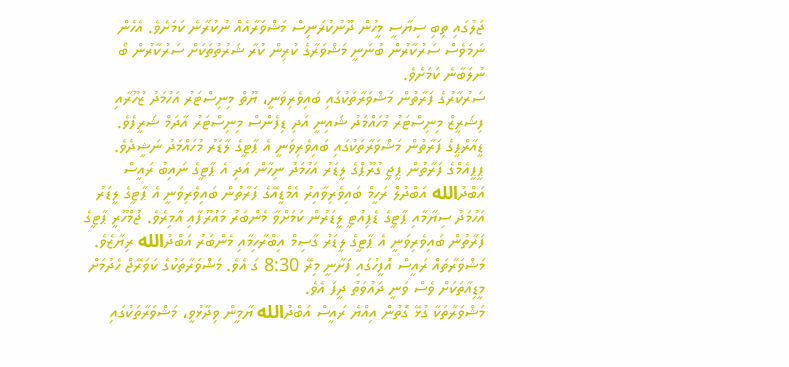ޖަލުގައި ތިބި ސިޔާސީ މީހުން ދޫނުކުރަނިސް މަޝްވަރާއެއް ނުކުރާނެ ކަމަށެވެ. އެހެން ނަމަވެސް ސަރުކާރުން ބުނަނީ މަޝްވަރާގެ ކުރިން ކުރާ ޝަރުތުތަކަށް ސަރުކާރުން ބޯ ނުލަބާނެ ކަމަށެވެ.
ސަރުކާރުގެ ފަރާތުން މަޝްވަރާތަކުގައި ބައިވެރިވަނީ، ޔޫތް މިނިސްޓަރު އަހުމަދު ޒުހޫރާއި ފިޝަރީޒް މިނިސްޓަރު މުހައްމަދު ޝައިނީ އަދި ޑިފެންސް މިނިސްޓަރު އާދަމް ޝަރީފެވެ. ޑީއާރްޕީގެ ފަރާތުން މަޝްވަރާތަކުގައި ބައިވެރިވަނީ އެ ޕާޓީގެ ލާޑަރު މުހައްމަދު ނަޝީދެވެ. ޕީޕީއެމްގެ ފަރާތުން ޕީޖީ ގުރޫޕްގެ ލީޑަރު އަހުމަދު ނިހާން އަދި އެ ޕާޓީގެ ނައިބު ރައީސް އަބްދުالله އަބްދުލް ރަހީމް ބައިވެރިވާއިރު އެމްޑީއޭގެ ފަރާތުން ބައިވެރިވަނީ އެ ޕާޓީގެ ލީޑަރު އަހުމަދު ސިޔާމާއި ޕާޓީގެ ޑެޕިއުޓީ ލީޑަރުން ކަމަށްވާ މެންބަރު މައުރޫފާއި އާމިރެވެ. ޖުމްހޫރީ ޕާޓީގެ ފަރާތުން ބައިވެރިވަނީ އެ ޕާޓީގެ ލީޑަރު ގާސިމް އިބްރާހިމާއި މެންބަރު އަބްދުالله ރިޔާޒެވެ.
މަޝްވަރާތައް ރައީސް އޮފީހުގައި ފަށާނީ މިރޭ 8:30 ގަ އެވެ. މަޝްވަރާތަކުގެ ކަވަރޭޖް ހެދުމަށް މީޑިއާތަކަށް ވެސް ވަނީ ދައުވަތު ދީފަ އެވެ.
މަޝްވަރާތަކާ ގުޅޭ ގޮތުން އިއްޔެ ރައީސް އަބްދުالله ޔާމީން ވިދާޅުވީ، މަޝްވަރާތަކުގައި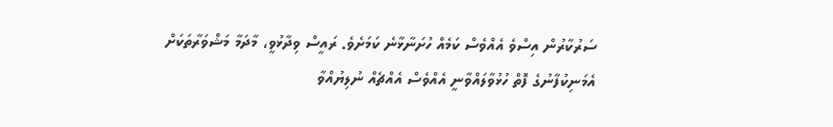ސަރުކާރުން އިސްވެ އެއްވެސް ކަމެއް ހުށަނާޅާނެ ކަމަށެވެ. ރައީސް ވިދާޅުވީ، މާދަމާ މަޝްވަރާތަކަށް އެމަނިކުފާނުގެ ފޮތް ހުޅުވާލައްވާނީ އެއްވެސް އެއްޗެއް ނުލިޔުއްވާ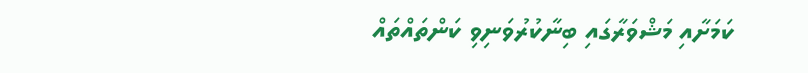ކަމަށާއި މަޝްވަރާގައި ބިނާކުރުވަނިވި ކަންތައްތައް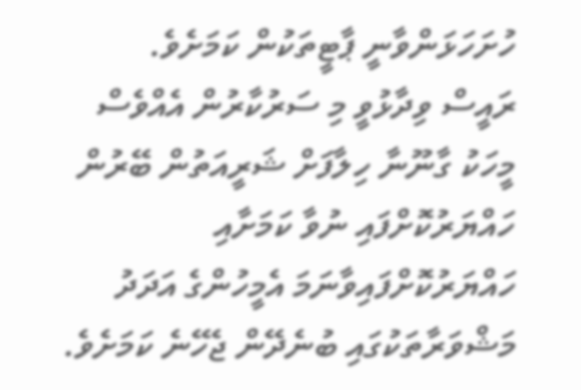ހުށަހަޅަންވާނީ ޕާޓީތަކުން ކަމަށެވެ.
ރައީސް ވިދާޅުވީ މި ސަރުކާރުން އެއްވެސް މީހަކު ގާނޫނާ ހިލާފަށް ޝަރީއަތުން ބޭރުން ހައްޔަރުކޮށްފައި ނުވާ ކަމަށާއި ހައްޔަރުކޮށްފައިވާނަމަ އެމީހުންގެ އަދަދު މަޝްވަރާތަކުގައި ބުނެދޭން ޖެހޭނެ ކަމަށެވެ.